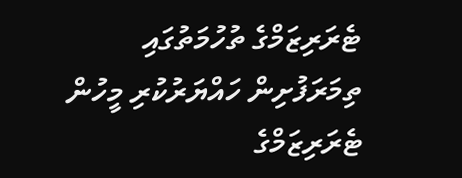ޓެރަރިޒަމްގެ ތުހުމަތުގައި ތިމަރަފުށިން ހައްޔަރުކުރި މީހުން
ޓެރަރިޒަމްގެ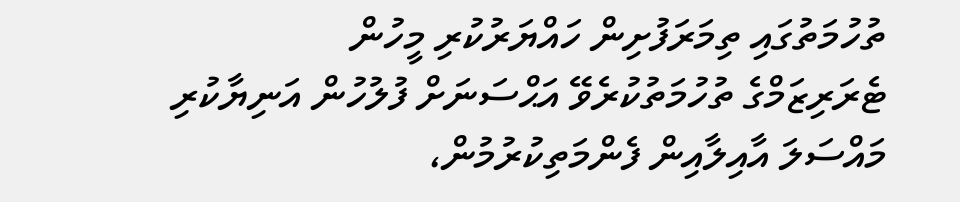ތުހުމަތުގައި ތިމަރަފުށިން ހައްޔަރުކުރި މީހުން
ޓެރަރިޒަމްގެ ތުހުމަތުކުރެވޭ އަޙްސަނަށް ފުލުހުން އަނިޔާކުރި މައްސަލަ އާއިލާއިން ފެންމަތިކުރުމުން،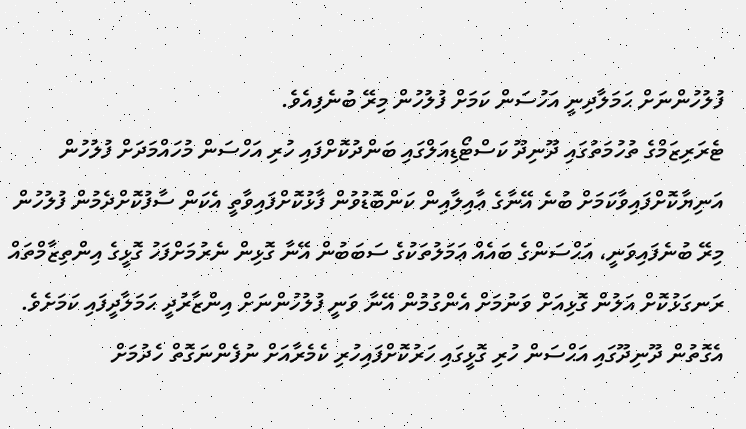ފުލުހުންނަށް ޙަމަލާދިނީ އަހުސަން ކަމަށް ފުލުހުން މިރޭ ބުނެފިއެވެ.
ޓެރަރިޒަމްގެ ތުހުމަތުގައި ދޫނިދޫ ކަސްޓޯޑިއަލްގައި ބަންދުކޮށްފައި ހުރި އަހްސަން މުހައްމަދަށް ފުލުހުން އަނިޔާކޮށްފައިވާކަމަށް ބުނެ އޭނާގެ ޢާއިލާއިން ކަންބޮޑުވުން ފާޅުކޮށްފައިވާތީ އެކަން ސާފުކޮށްދެމުން ފުލުހުން މިރޭ ބުނެފައިވަނީ، އަޙްސަންގެ ބައެއް ޢަމަލުތަކުގެ ސަބަބުން އޭނާ ގޮޅިން ނެރުމަށްފަހު ގޮޅީގެ އިންތިޒާމްތައް ރަނގަޅުކޮށް އަލުން ގޮޅިއަށް ވަނުމަށް އެންގުމުން އޭނާ ވަނީ ފުލުހުންނަށް އިންޒާރުދީ ޙަމަލާދީފައި ކަމަށެވެ.
އެގޮތުން ދޫނިދޫގައި އަޙްސަން ހުރި ގޮޅީގައި ހަރުކޮށްފައިހުރި ކެމެރާއަށް ނުފެންނަގޮތް ހެދުމަށް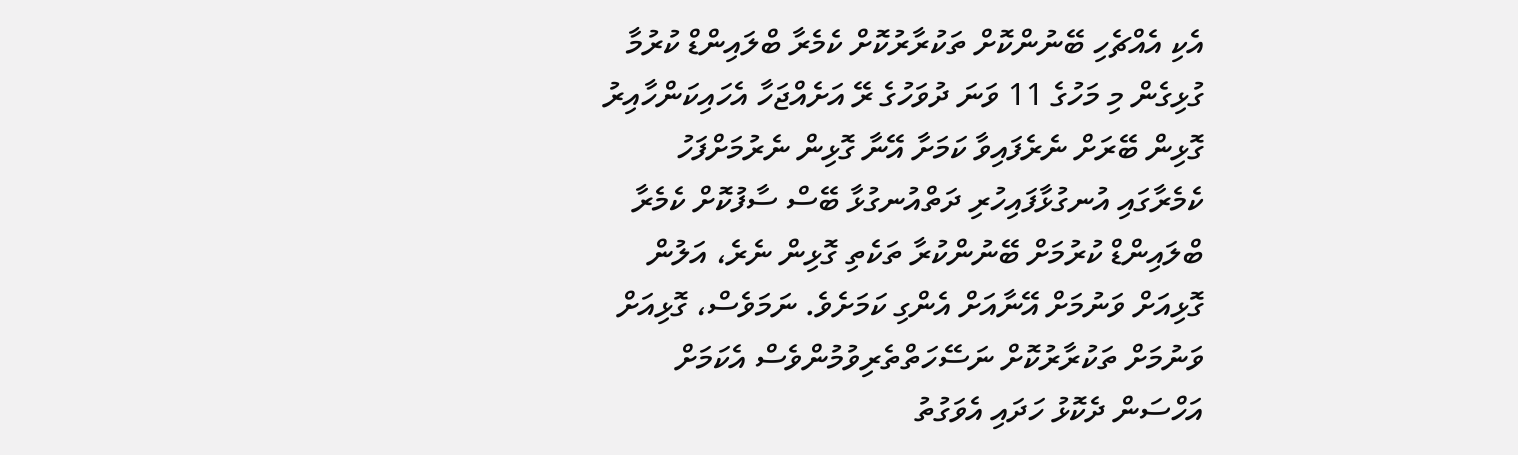އެކި އެއްޗެހި ބޭނުންކޮށް ތަކުރާރުކޮށް ކެމެރާ ބްލައިންޑް ކުރުމާ ގުޅިގެން މި މަހުގެ 11 ވަނަ ދުވަހުގެ ރޭ އަށެއްޖަހާ އެހައިކަންހާއިރު ގޮޅިން ބޭރަށް ނެރެފައިވާ ކަމަށާ އޭނާ ގޮޅިން ނެރުމަށްފަހު ކެމެރާގައި އުނގުޅާފައިހުރި ދަތްއުނގުޅާ ބޭސް ސާފުކޮށް ކެމެރާ ބްލައިންޑް ކުރުމަށް ބޭނުންކުރާ ތަކެތި ގޮޅިން ނެރެ، އަލުން ގޮޅިއަށް ވަނުމަށް އޭނާއަށް އެންގި ކަމަށެވެ. ނަމަވެސް، ގޮޅިއަށް ވަނުމަށް ތަކުރާރުކޮށް ނަސޭހަތްތެރިވުމުންވެސް އެކަމަށް އަހްސަން ދެކޮޅު ހަދައި އެވަގުތު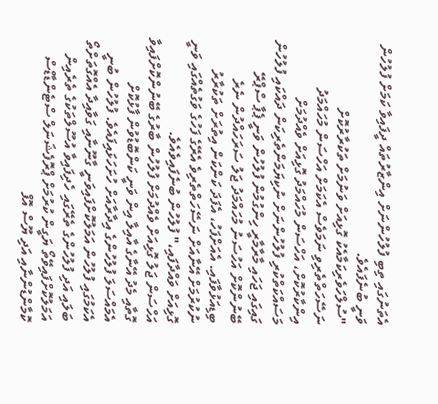އެތަނުގައި ތިބި ފުލުހުންނަށް އިންޒާރުތައް ދީފައިވާ ކަމަށް ފުލުހުން ވަނީ ބުނެފައެވެ.
"ސުލްހަވެރިކަމާއެކު ގޮޅިއަށް ވަނުމަށް ތަކުރާރުކޮށް ނަސޭހަތްތެރިވި ނަމަވެސް އެކަމަށް އަހްސަން މުހައްމަދު އިންކާރުކޮށް، އަހްސަން މުހައްމަދު ގޮޅިއަށް ވެއްދުމަށް މަސައްކަތްކުރި ފުލުހުންނަށް ނުކިޔަމަންތެރިކަން ދައްކައި ފުލުހުން ގައިގައި ޖަހައި މާރާމާރީ ހިންގުމުން ފުލުހުން ވަނީ ޕެޕާ ސްޕްރޭ ބޭނުންކޮށް އަހުސަނު މުހައްމަދު ޖަލު ސަރަހައްދުން ނެރެ ބިޑިއަޅުވާފައި. އެއަށްފަހު، އެފަދަ ކަންކަން އިތުރަށް ތަކުރާރު ނުކުރުމަށް އޭނާއަށް ނަސޭހަތްތެރިވެ އެރޭގެ ފަހުގެ ވަގުތެއްގައި ވަނީ ގޮޅިއަށް ވައްދާފައި،" ފުލުހުން ބުނެފައިވެއެވެ.
އަހްސަން ޖަލު ގޮޅިއަށް ވެއްދުމަށް ފުލުހުން ބާރުގެ ބޭނުންކޮށްފައިވާ ގޮތާއި މެދު އޭނާގެ އާއިލާ އިން ވަނީ ކަންބޮޑުވުން ފާޅުކޮށް އެމައްސަލަ ފުލުހުންގެ އިދާރާއަށް ހުށަހަޅައިފައެވެ. ފުލުހުން ބުނީ އެކަމުގައި ފުލުހުން އަމަލުކޮށްފައިވަނީ ގާނޫނާއި ގަވާއިދާ އެއްގޮތަށްތޯ ބަލައި އަދި ފުލުހުންގެ ތެރޭގައި ހެދިފައިވާ އުސޫލްތަކުގެ ތެރެއިން އަމަލުކޮށްފައިވޭތޯ ޔަގީން ކުރުމަށް ޕްރޮފެޝަނަލް ސްޓެންޑާޑްސް ކޮމާންޑުންނާއި އަދި ޔޫސް އޮފް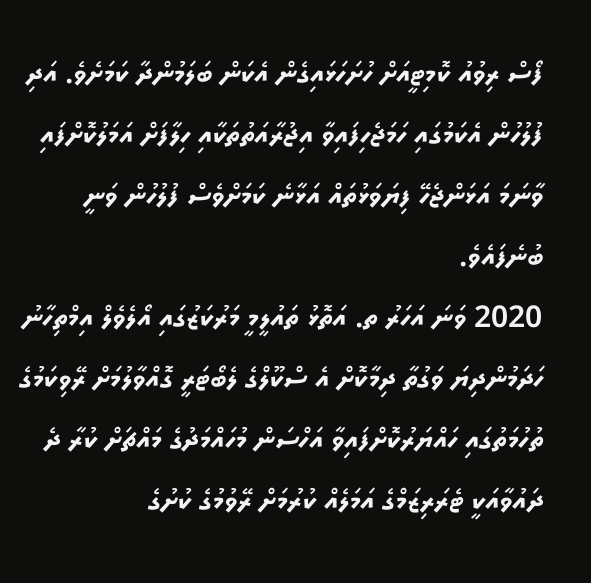ފޯސް ރިވުއު ކޮމިޓީއަށް ހުށަހަޅައިގެން އެކަން ބަލަމުންދާ ކަމަށެވެ. އަދި ފުލުހުން އެކަމުގައި ހަމަޖެހިފައިވާ އިޖުރާއަތުތަކާއި ހިލާފަށް އަމަލުކޮށްފައި ވާނަމަ އަޅަންޖެހޭ ފިޔަވަޅުތައް އަޅާނެ ކަމަށްވެސް ފުލުހުން ވަނީ ބުނެފައެވެ.
2020 ވަނަ އަހަރު ތ. އަތޮޅު ތައުލީމީ މަރުކަޒުގައި އޯލެވެލް އިމްތިހާނު ހަދަމުންދިޔަ ވަގުތާ ދިމާކޮށް އެ ސްކޫލްގެ ލެބޯޓަރީ ގޮއްވާލުމަށް ރޭވިކަމުގެ ތުހުމަތުގައި ހައްޔަރުކޮށްފައިވާ އަހްސަން މުހައްމަދުގެ މައްޗަށް ކުރާ ދެ ދައުވާއަކީ ޓެރަރިޒަމްގެ އަމަލެއް ކުރުމަށް ރޭވުމުގެ ކުށުގެ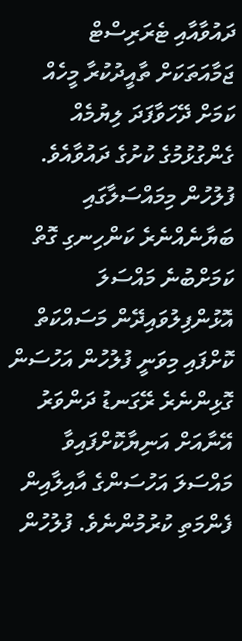ދައުވާއާއި ޓެރަރިސްޓް ޖަމާއަތަކަށް ތާއީދުކުރާ މީހެއް ކަމަށް ދޭހަވާފަދަ ލިޔުމެއް ގެންގުޅުމުގެ ކުށުގެ ދައުވާއެވެ.
ފުލުހުން މިމައްސަލާގައި ބަޔާނެއްނެރެ ކަންހިނގި ގޮތް ކަމަށްބުނެ މައްސަލަ އޮޅުންފިލުވައިދޭން މަސައްކަތް ކޮށްފައި މިވަނީ ފުލުހުން އަހުސަން ގޮޅިންނެރެ ރޭގަނޑު ދަންވަރު އޭނާއަށް އަނިޔާކޮށްފައިވާ މައްސަލަ އަހުސަންގެ އާއިލާއިން ފެންމަތި ކުރުމުންނެވެ. ފުލުހުން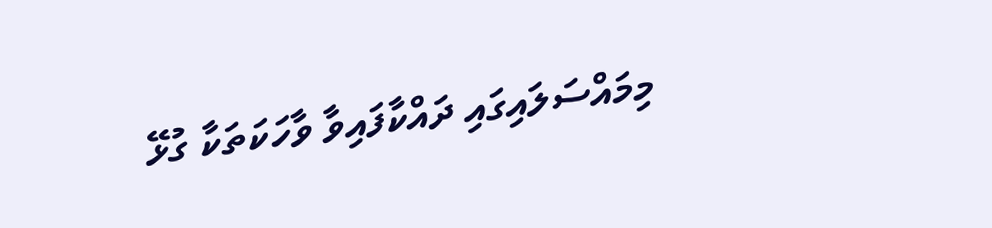މިމައްސަލައިގައި ދައްކާފައިވާ ވާހަކަތަކާ ގުޅޭ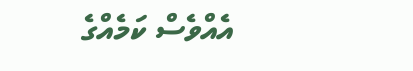އެއްވެސް ކަމެއްގެ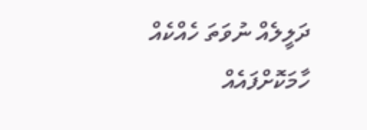ދަލީލެއް ނުވަތަ ހެއްކެއް ހާމަކޮށްފައެއް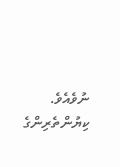ނުވެއެވެ.
ކިޔުންތެރިންގެ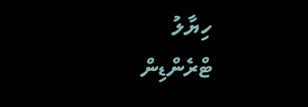ހިޔާލު
ޓްރެންޑިން